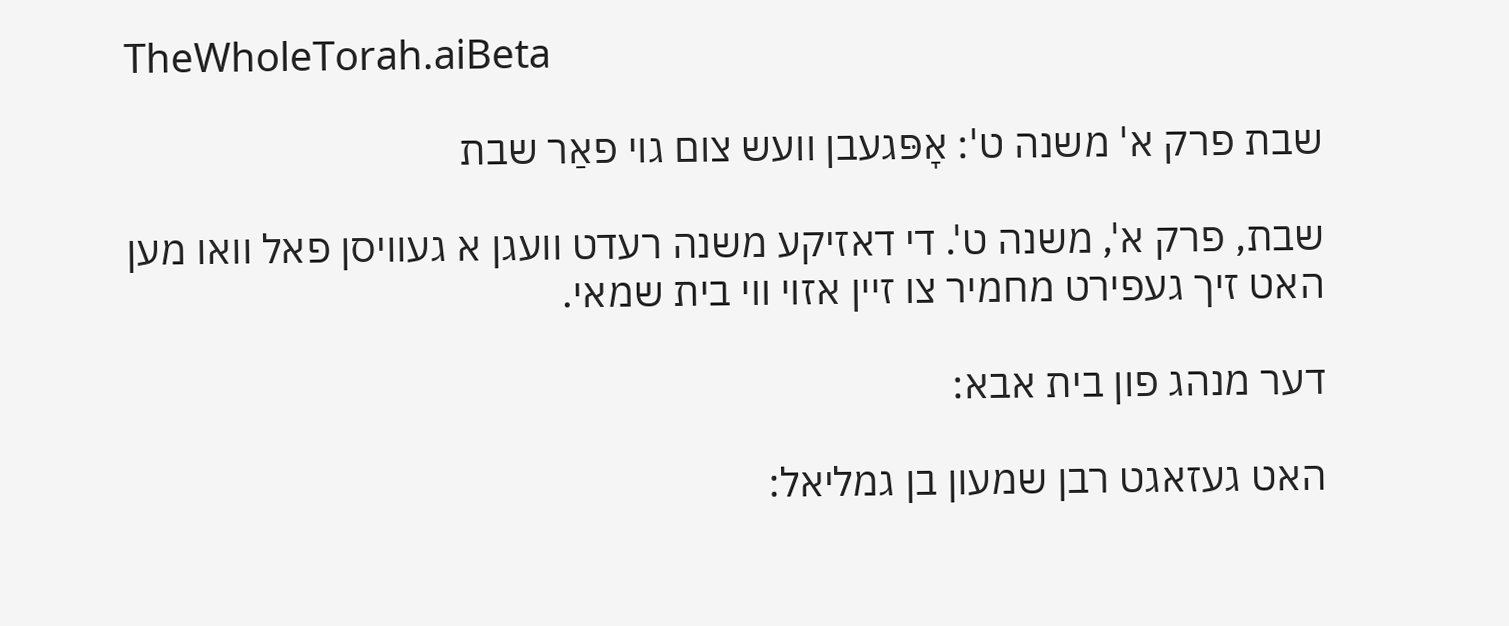TheWholeTorah.aiBeta

שבת פרק א' משנה ט': אָפּגעבן וועש צום גוי פאַר שבת

שבת, פרק א', משנה ט'. די דאזיקע משנה רעדט וועגן א געוויסן פאל וואו מען האט זיך געפירט מחמיר צו זיין אזוי ווי בית שמאי.

דער מנהג פון בית אבא:

האט געזאגט רבן שמעון בן גמליאל: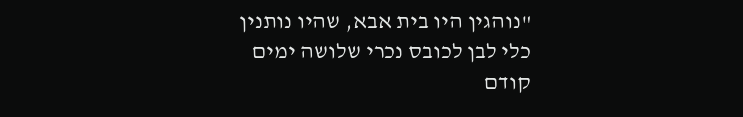"נוהגין היו בית אבא, שהיו נותנין כלי לבן לכובס נכרי שלושה ימים קודם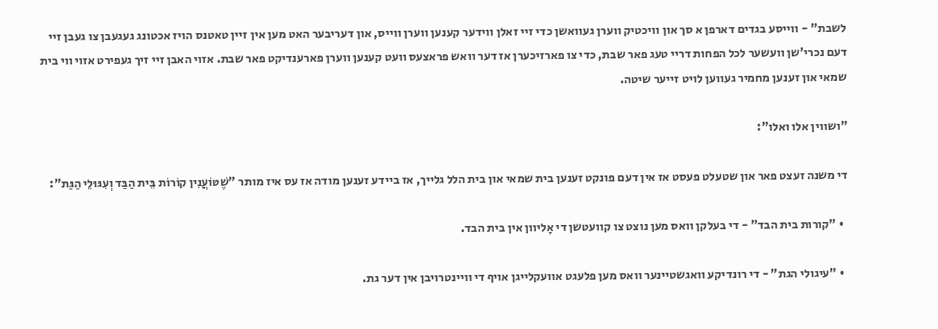לשבת" - ווייסע בגדים דארפן א סך און וויכטיק ווערן געוואשן כדי זיי זאלן ווידער קענען ווערן ווייס, און דעריבער האט מען אין זיין טאטנס הויז אכטונג געגעבן צו געבן זיי דעם נכרי'שן וועשער לכל הפחות דריי טעג פאר שבת, כדי צו פארזיכערן אז דער וואש פראצעס וועט קענען ווערן פארענדיקט פאר שבת. אזוי האבן זיי זיך געפירט אזוי ווי בית שמאי און זענען מחמיר געווען לויט זייער שיטה.

"ושווין אלו ואלו":

די משנה זעצט פאר און שטעלט פעסט אז אין דעם פונקט זענען בית שמאי און בית הלל גלייך, אז ביידע זענען מודה אז עס איז מותר "שֶׁטּוֹעֲנִין קוֹרוֹת בֵּית הַבַּד וְעִגּוּלֵי הַגַּת":

  • "קורות בית הבד" - די בעלקן וואס מען נוצט צו קוועטשן די אָליוון אין בית הבד.

  • "עיגולי הגת" - די רונדיקע וואגשטיינער וואס מען פלעגט אוועקלייגן אויף די וויינטרויבן אין דער גת.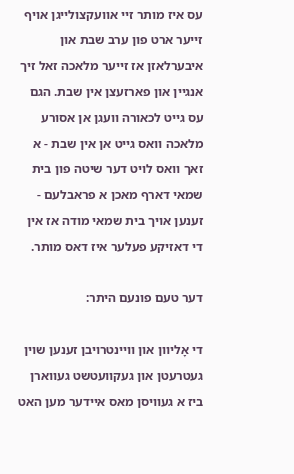עס איז מותר זיי אוועקצולייגן אויף זייער ארט פון ערב שבת און איבערלאזן אז זייער מלאכה זאל זיך אנגיין און פארזעצן אין שבת. הגם עס גייט לכאורה וועגן אן אסורע מלאכה וואס גייט אן אין שבת - א זאך וואס לויט דער שיטה פון בית שמאי דארף מאכן א פראבלעם - זענען אויך בית שמאי מודה אז אין די דאזיקע פעלער איז דאס מותר.

דער טעם פונעם היתר:

די אָליוון און וויינטרויבן זענען שוין געטרעטן און געקוועטשט געווארן ביז א געוויסן מאס איידער מען האט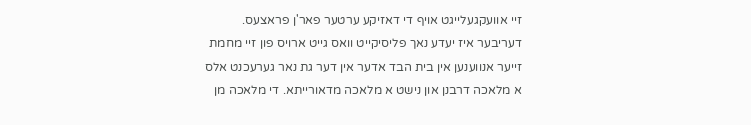זיי אוועקגעלייגט אויף די דאזיקע ערטער פאר'ן פראצעס. דעריבער איז יעדע נאך פליסיקייט וואס גייט ארויס פון זיי מחמת זייער אנווענען אין בית הבד אדער אין דער גת נאר גערעכנט אלס א מלאכה דרבנן און נישט א מלאכה מדאורייתא. די מלאכה מן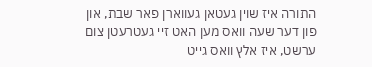התורה איז שוין געטאן געווארן פאר שבת, און פון דער שעה וואס מען האט זיי געטרעטן צום ערשט, איז אלץ וואס גייט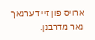ארויס פון זיי דערנאך נאר מדרבנן.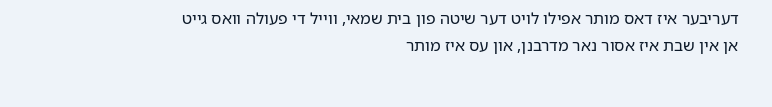דעריבער איז דאס מותר אפילו לויט דער שיטה פון בית שמאי, ווייל די פעולה וואס גייט אן אין שבת איז אסור נאר מדרבנן, און עס איז מותר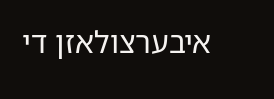איבערצולאזן די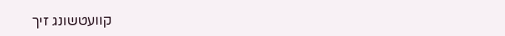קוועטשונג זיך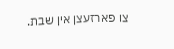צו פארזעצן אין שבת.